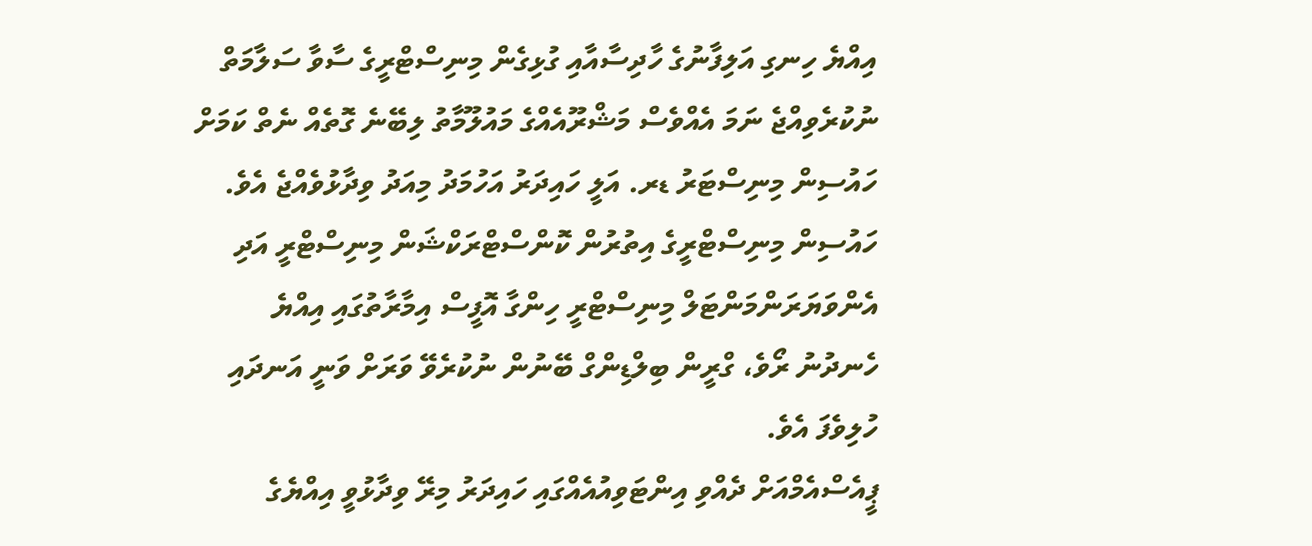އިއްޔެ ހިނގި އަލިފާނުގެ ހާދިސާއާއި ގުޅިގެން މިނިސްޓްރީގެ ސާވާ ސަލާމަތް ނުކުރެވިއްޖެ ނަމަ އެއްވެސް މަޝްރޫއެއްގެ މައުލޫމާތު ލިބޭނެ ގޮތެއް ނެތް ކަމަށް ހައުސިން މިނިސްޓަރު ޑރ. އަލީ ހައިދަރު އަހުމަދު މިއަދު ވިދާޅުވެއްޖެ އެވެ.
ހައުސިން މިނިސްޓްރީގެ އިތުރުން ކޮންސްޓްރަކްޝަން މިނިސްޓްރީ އަދި އެންވަޔަރަންމަންޓަލް މިނިސްޓްރީ ހިންގާ އޮފީސް އިމާރާތުގައި އިއްޔެ ހެނދުނު ރޯވެ، ގްރީން ބިލްޑިންގް ބޭނުން ނުކުރެވޭ ވަރަށް ވަނީ އަނދައި ހުލިވެފަ އެވެ.
ޕީއެސްއެމްއަށް ދެއްވި އިންޓަވިއުއެއްގައި ހައިދަރު މިރޭ ވިދާޅުވީ އިއްޔެގެ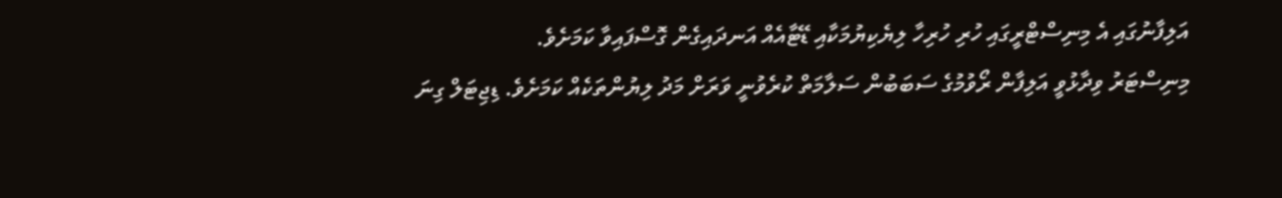އަލިފާނުގައި އެ މިނިސްޓްރީގައި ހުރި ހުރިހާ ލިޔެކިޔުމަކާއި ޑޭޓާއެއް އަނދައިގެން ގޮސްފައިވާ ކަމަށެވެ.
މިނިސްޓަރު ވިދާޅުވީ އަލިފާން ރޯވުމުގެ ސަބަބުން ސަލާމަތް ކުރެވުނީ ވަރަށް މަދު ލިޔުންތަކެއް ކަމަށެވެ. ޑިޖިޓަލް ގިނަ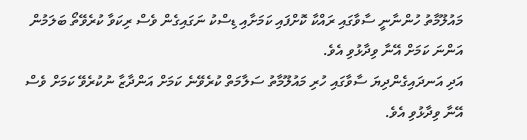މައުލޫމާތު ހުންނާނީ ސާވާގައި ރައްކާ ކޮށްފައި ކަމަށާއި ޑިސްކު ނަގައިގެން ވެސް ރިކަވާ ކުރެވޭތޯ ބަލަމުން އަންނަ ކަމަށް އޭނާ ވިދާޅުވި އެވެ.
އަދި އަނދައިގެންދިޔަ ސާވާގައި ހުރި މައުލޫމާތު ސަލާމަތް ކުރެވޭނެ ކަމަށް އަންދާޒާ ނުކުރެވޭ ކަމަށް ވެސް އޭނާ ވިދާޅުވި އެވެ.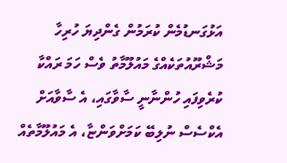އަޅުގަނޑުމެން ކުރަމުން ގެންދިޔަ ހުރިހާ މަޝްރޫއުތަކެއްގެ މައުލޫމާތު ވެސް ހަމަ ރައްކާ ކުރެވިފައި ހުންނާނީ ސާވާގައި، އެ ސާވާއަށް އެކްސެސް ނުލިބޭ ކަމަށްވަންޏާ، އެ މައުލޫމާތެއް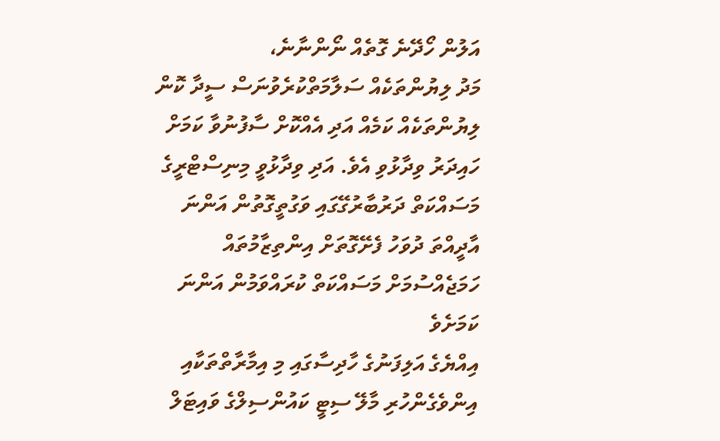އަލުން ހޯދޭނެ ގޮތެއް ނޯންނާނެ،
މަދު ލިޔުންތަކެއް ސަލާމަތްކުރެވުނަސް ސީދާ ކޮން ލިޔުންތަކެއް ކަމެއް އަދި އެއްކޮށް ސާފުނުވާ ކަމަށް ހައިދަރު ވިދާޅުވި އެވެ. އަދި ވިދާޅުވީ މިނިސްޓްރީގެ މަސައްކަތް ދަރުބާރުގޭގައި ވަގުތީގޮތުން އަންނަ އާދީއްތަ ދުވަހު ފެށޭގޮތަށް އިންތިޒާމުތައް ހަމަޖެއްސުމަށް މަސައްކަތް ކުރައްވަމުން އަންނަ ކަމަށެވެ
އިއްޔެގެ އަލިފަނުގެ ހާދިސާގައި މި އިމާރާތްތަކާއި އިންވެގެންހުރި މާލޭ ސިޓީ ކައުންސިލްގެ ވައިޓަލް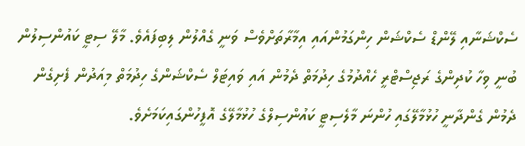ސެކްޝަނާއި ލޭންޑް ސެކްޝަން ހިންގަމުންއައި އިމާރާތަށްވެސް ވަނީ ގެއްލުން ލިބިފައެވެ. މާލޭ ސިޓީ ކައުންސިލުން ބުނީ ވިހާ ކުދިންގެ ރަޖިސްޓްރީ ހެއްދުމުގެ ހިދުމަތް ދެމުން އައި ވައިޓަލް ސެކްޝަންގެ ހިދުމަތް މިއަދުން ފެށިގެން ދެމުން ގެންދާނީ ހުޅުމާލޭގައި ހުންނަ މާލެސިޓީ ކައުންސިލްގެ ހުޅުމާލޭގެ އޮފީހުންގައިކަމަށެވެ.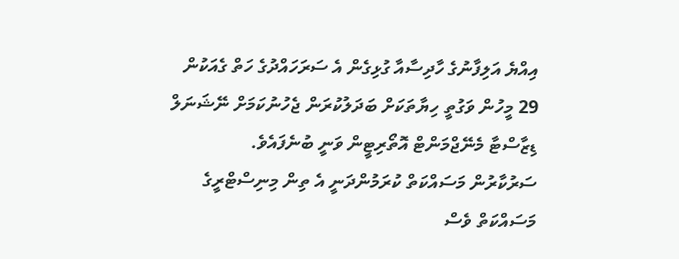އިއްޔެ އަލިފާނުގެ ހާދިސާއާ ގުޅިގެން އެ ސަރަހައްދުގެ ހަތް ގެއަކުން 29 މީހުން ވަގުތީ ހިޔާތަކަށް ބަދަލުކުރަން ޖެހުނުކަމަށް ނޭޝަނަލް ޑިޒާސްޓާ މެނޭޖްމަންޓް އޮތޯރިޓީން ވަނީ ބުނެފައެވެ.
ސަރުކާރުން މަސައްކަތް ކުރަމުންދަނީ އެ ތިން މިނިސްޓްރީގެ މަސައްކަތް ވެސް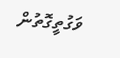ވަގުތީގޮތުން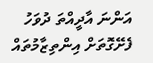އަންނަ އާދީއްތަ ދުވަހު ފެށޭގޮތަށް އިންތިޒާމުތައް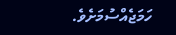ހަމަޖެއްސުމަށެވެ.